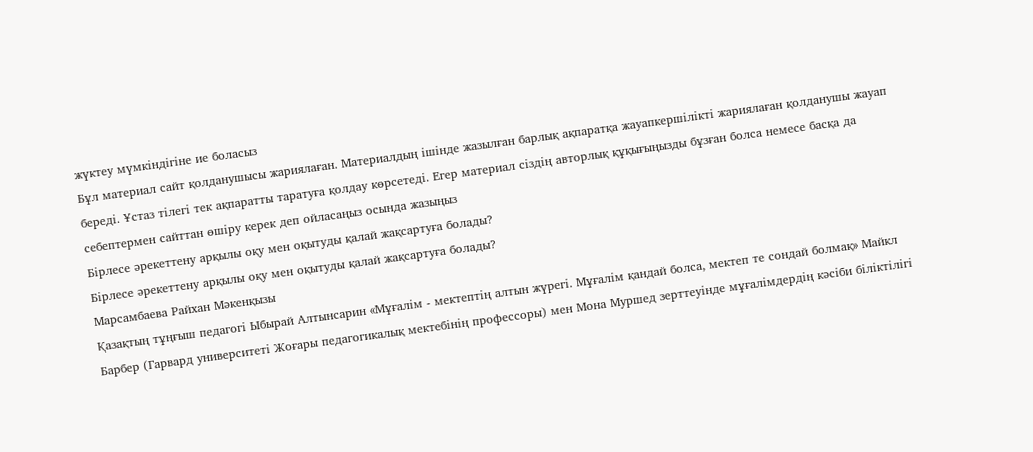жүктеу мүмкіндігіне ие боласыз
Бұл материал сайт қолданушысы жариялаған. Материалдың ішінде жазылған барлық ақпаратқа жауапкершілікті жариялаған қолданушы жауап береді. Ұстаз тілегі тек ақпаратты таратуға қолдау көрсетеді. Егер материал сіздің авторлық құқығыңызды бұзған болса немесе басқа да себептермен сайттан өшіру керек деп ойласаңыз осында жазыңыз
Бірлесе әрекеттену арқылы оқу мен оқытуды қалай жақсартуға болады?
Бірлесе әрекеттену арқылы оқу мен оқытуды қалай жақсартуға болады?
Марсамбаева Райхан Мәкенқызы
Қазақтың тұңғыш педагогі Ыбырай Алтынсарин «Мұғалім - мектептің алтын жүрегі. Мұғалім қандай болса, мектеп те сондай болмақ» Майкл Барбер (Гарвард университеті Жоғары педагогикалық мектебінің профессоры) мен Мона Муршед зерттеуінде мұғалімдердің кәсіби біліктілігі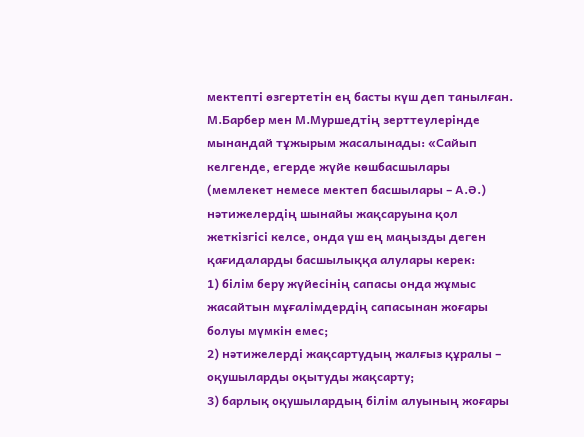мектепті өзгертетін ең басты күш деп танылған. М.Барбер мен М.Муршедтің зерттеулерінде мынандай тұжырым жасалынады: «Сайып келгенде, егерде жүйе көшбасшылары (мемлекет немесе мектеп басшылары – А.Ә.) нәтижелердің шынайы жақсаруына қол жеткізгісі келсе, онда үш ең маңызды деген қағидаларды басшылыққа алулары керек:
1) білім беру жүйесінің сапасы онда жұмыс жасайтын мұғалімдердің сапасынан жоғары болуы мүмкін емес;
2) нәтижелерді жақсартудың жалғыз құралы – оқушыларды оқытуды жақсарту;
3) барлық оқушылардың білім алуының жоғары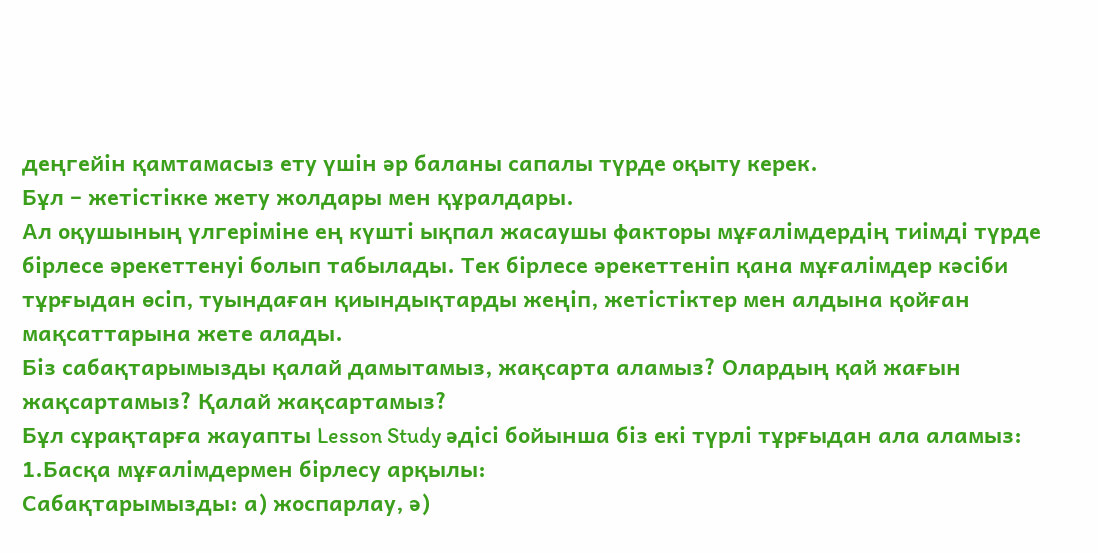деңгейін қамтамасыз ету үшін әр баланы сапалы түрде оқыту керек.
Бұл – жетістікке жету жолдары мен құралдары.
Ал оқушының үлгеріміне ең күшті ықпал жасаушы факторы мұғалімдердің тиімді түрде бірлесе әрекеттенуі болып табылады. Тек бірлесе әрекеттеніп қана мұғалімдер кәсіби тұрғыдан өсіп, туындаған қиындықтарды жеңіп, жетістіктер мен алдына қойған мақсаттарына жете алады.
Біз сабақтарымызды қалай дамытамыз, жақсарта аламыз? Олардың қай жағын жақсартамыз? Қалай жақсартамыз?
Бұл сұрақтарға жауапты Lesson Study әдісі бойынша біз екі түрлі тұрғыдан ала аламыз:
1.Басқа мұғалімдермен бірлесу арқылы:
Сабақтарымызды: а) жоспарлау, ә)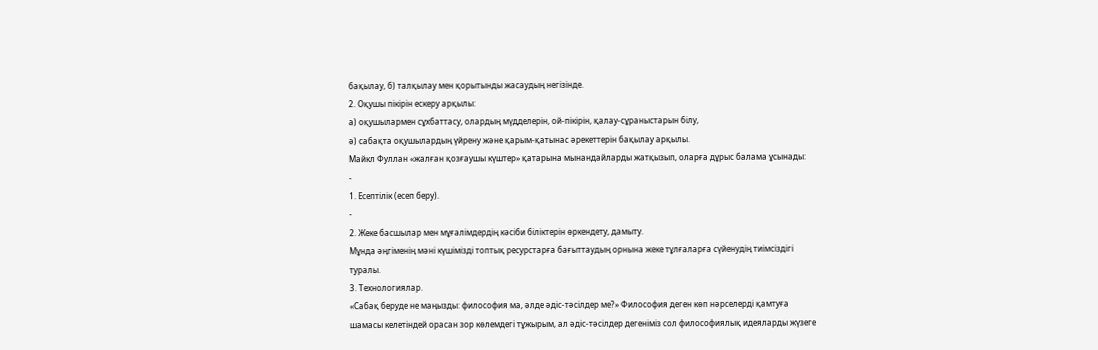бақылау, б) талқылау мен қорытынды жасаудың негізінде.
2. Оқушы пікірін ескеру арқылы:
а) оқушылармен сұхбаттасу, олардың мүдделерін, ой-пікірін, қалау-сұраныстарын білу,
ә) сабақта оқушылардың үйрену және қарым-қатынас әрекеттерін бақылау арқылы.
Майкл Фуллан «жалған қозғаушы күштер» қатарына мынандайларды жатқызып, оларға дұрыс балама ұсынады:
-
1. Есептілік (есеп беру).
-
2. Жеке басшылар мен мұғалімдердің кәсіби біліктерін өркендету, дамыту.
Мұнда әңгіменің мәні күшімізді топтық ресурстарға бағыттаудың орнына жеке тұлғаларға сүйенудің тиімсіздігі туралы.
3. Технологиялар.
«Сабақ беруде не маңызды: философия ма, әлде әдіс-тәсілдер ме?» Философия деген көп нәрселерді қамтуға шамасы келетіндей орасан зор көлемдегі тұжырым, ал әдіс-тәсілдер дегеніміз сол философиялық идеяларды жүзеге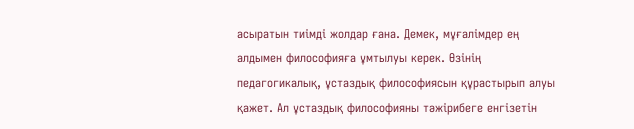асыратын тиімді жолдар ғана. Демек, мұғалімдер ең алдымен философияға ұмтылуы керек. Өзінің педагогикалық, ұстаздық философиясын құрастырып алуы қажет. Ал ұстаздық философияны тәжірибеге енгізетін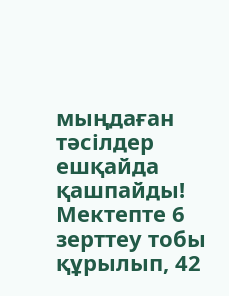мыңдаған тәсілдер ешқайда қашпайды!
Мектепте 6 зерттеу тобы құрылып, 42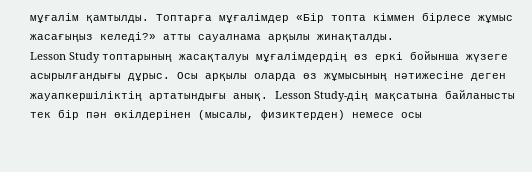мұғалім қамтылды. Топтарға мұғалімдер «Бір топта кіммен бірлесе жұмыс жасағыңыз келеді?» атты сауалнама арқылы жинақталды.
Lesson Study топтарының жасақталуы мұғалімдердің өз еркі бойынша жүзеге асырылғандығы дұрыс. Осы арқылы оларда өз жұмысының нәтижесіне деген жауапкершіліктің артатындығы анық. Lesson Study-дің мақсатына байланысты тек бір пән өкілдерінен (мысалы, физиктерден) немесе осы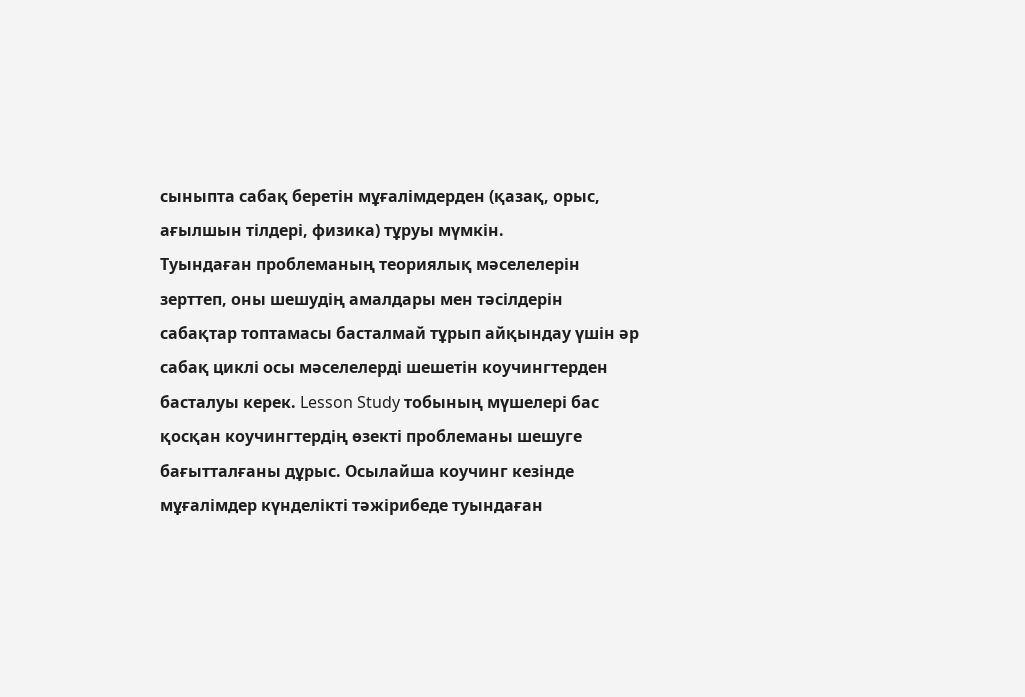сыныпта сабақ беретін мұғалімдерден (қазақ, орыс, ағылшын тілдері, физика) тұруы мүмкін.
Туындаған проблеманың теориялық мәселелерін зерттеп, оны шешудің амалдары мен тәсілдерін сабақтар топтамасы басталмай тұрып айқындау үшін әр сабақ циклі осы мәселелерді шешетін коучингтерден басталуы керек. Lesson Study тобының мүшелері бас қосқан коучингтердің өзекті проблеманы шешуге бағытталғаны дұрыс. Осылайша коучинг кезінде мұғалімдер күнделікті тәжірибеде туындаған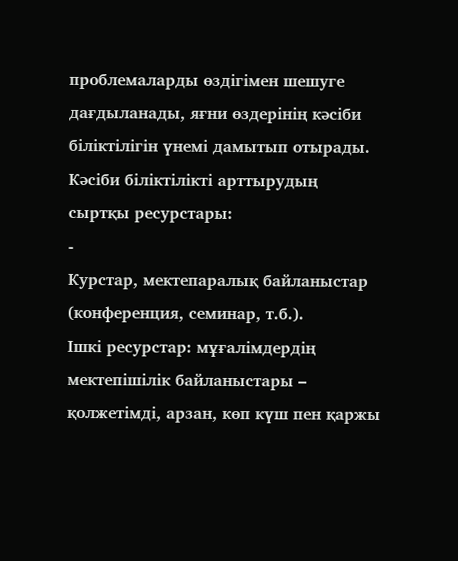проблемаларды өздігімен шешуге дағдыланады, яғни өздерінің кәсіби біліктілігін үнемі дамытып отырады.
Кәсіби біліктілікті арттырудың сыртқы ресурстары:
-
Курстар, мектепаралық байланыстар (конференция, семинар, т.б.).
Ішкі ресурстар: мұғалімдердің мектепішілік байланыстары – қолжетімді, арзан, көп күш пен қаржы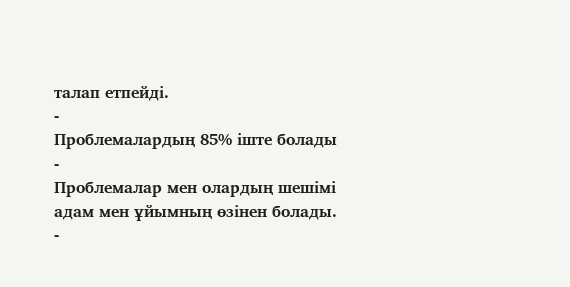талап етпейді.
-
Проблемалардың 85% іште болады
-
Проблемалар мен олардың шешімі адам мен ұйымның өзінен болады.
-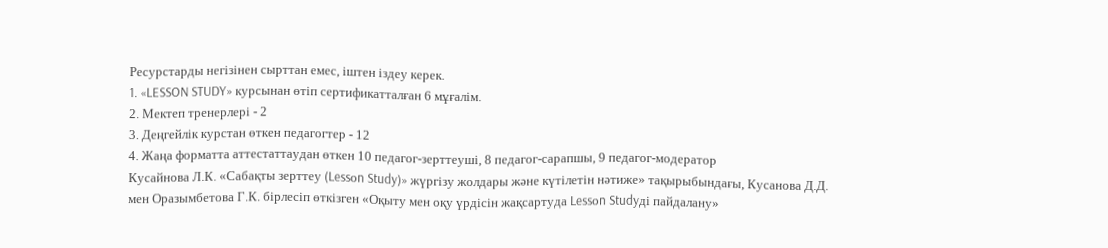Ресурстарды негізінен сырттан емес, іштен іздеу керек.
1. «LESSON STUDY» курсынан өтіп сертификатталған 6 мұғалім.
2. Мектеп тренерлері - 2
3. Деңгейлік курстан өткен педагогтер - 12
4. Жаңа форматта аттестаттаудан өткен 10 педагог-зерттеуші, 8 педагог-сарапшы, 9 педагог-модератор
Кусайнова Л.К. «Сабақты зерттеу (Lessоn Study)» жүргізу жолдары және күтілетін нәтиже» тақырыбындағы, Кусанова Д.Д. мен Оразымбетова Г.К. бірлесіп өткізген «Оқыту мен оқу үрдісін жақсартуда Lessоn Studyді пайдалану»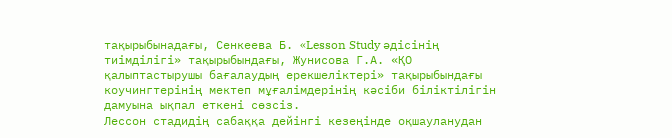тақырыбынадағы, Сенкеева Б. «Lesson Study әдісінің тиімділігі» тақырыбындағы, Жунисова Г.А. «ҚО қалыптастырушы бағалаудың ерекшеліктері» тақырыбындағы коучингтерінің мектеп мұғалімдерінің кәсіби біліктілігін дамуына ықпал еткені сөзсіз.
Лессон стадидің сабаққа дейінгі кезеңінде оқшауланудан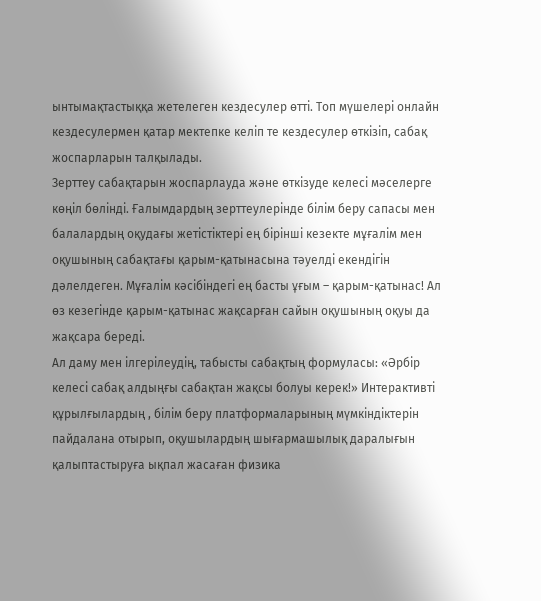ынтымақтастыққа жетелеген кездесулер өтті. Топ мүшелері онлайн кездесулермен қатар мектепке келіп те кездесулер өткізіп, сабақ жоспарларын талқылады.
Зерттеу сабақтарын жоспарлауда және өткізуде келесі мәселерге көңіл бөлінді. Ғалымдардың зерттеулерінде білім беру сапасы мен балалардың оқудағы жетістіктері ең бірінші кезекте мұғалім мен оқушының сабақтағы қарым-қатынасына тәуелді екендігін дәлелдеген. Мұғалім кәсібіндегі ең басты ұғым – қарым-қатынас! Ал өз кезегінде қарым-қатынас жақсарған сайын оқушының оқуы да жақсара береді.
Ал даму мен ілгерілеудің, табысты сабақтың формуласы: «Әрбір келесі сабақ алдыңғы сабақтан жақсы болуы керек!» Интерактивті құрылғылардың , білім беру платформаларының мүмкіндіктерін пайдалана отырып, оқушылардың шығармашылық даралығын қалыптастыруға ықпал жасаған физика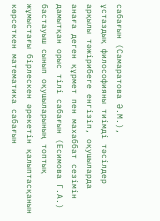сабағын (Самаратова Ә.М.),
ұстаздық философияны тиімді тәсілдер арқылы тәжірибеге енгізіп, оқушыларда анаға деген құрмет пен махаббат сезімін дамытқан орыс тілі сабағын (Есимова Г.А.)
бастауыш сынып оқушыларының топтық жұмыстағы бірлескен әрекетін қалыптасқанын көрсеткен математика сабағын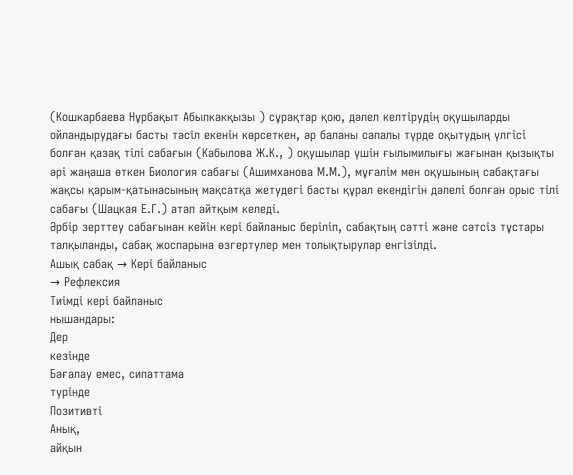(Кошкарбаева Нұрбақыт Абылкакқызы ) сұрақтар қою, дәлел келтірудің оқушыларды ойландырудағы басты тәсіл екенін көрсеткен, әр баланы сапалы түрде оқытудың үлгісі болған қазақ тілі сабағын (Кабылова Ж.К., ) оқушылар үшін ғылымилығы жағынан қызықты әрі жаңаша өткен Биология сабағы (Ашимханова М.М.), мұғалім мен оқушының сабақтағы жақсы қарым-қатынасының мақсатқа жетудегі басты құрал екендігін дәлелі болған орыс тілі сабағы (Шацкая Е.Г.) атап айтқым келеді.
Әрбір зерттеу сабағынан кейін кері байланыс беріліп, сабақтың сәтті және сәтсіз тұстары талқыланды, сабақ жоспарына өзгертулер мен толықтырулар енгізілді.
Ашық сабақ → Кері байланыс
→ Рефлексия
Тиімді кері байланыс
нышандары:
Дер
кезінде
Бағалау емес, сипаттама
түрінде
Позитивті
Анық,
айқын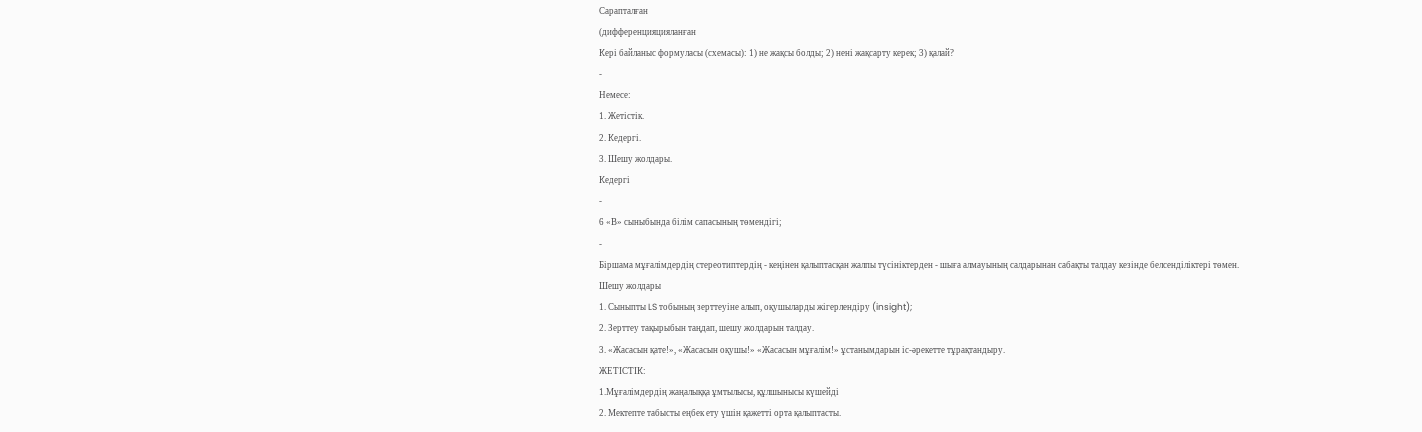Сарапталған
(дифференцияцияланған
Кері байланыс формуласы (схемасы): 1) не жақсы болды; 2) нені жақсарту керек; 3) қалай?
-
Немесе:
1. Жетістік.
2. Кедергі.
3. Шешу жолдары.
Кедергі
-
6 «В» сыныбында білім сапасының төмендігі;
-
Біршама мұғалімдердің стереотиптердің - кеңінен қалыптасқан жалпы түсініктерден - шыға алмауының салдарынан сабақты талдау кезінде белсенділіктері төмен.
Шешу жолдары
1. Сыныпты LS тобының зерттеуіне алып, оқушыларды жігерлендіру (insight);
2. Зерттеу тақырыбын таңдап, шешу жолдарын талдау.
3. «Жасасын қате!», «Жасасын оқушы!» «Жасасын мұғалім!» ұстанымдарын іс-әрекетте тұрақтандыру.
ЖЕТІСТІК:
1.Мұғалімдердің жаңалыққа ұмтылысы, құлшынысы күшейді
2. Мектепте табысты еңбек ету үшін қажетті орта қалыптасты.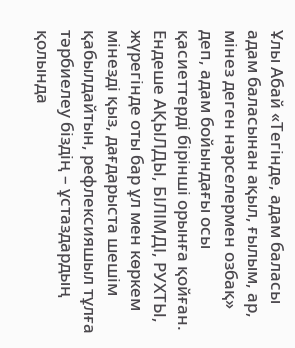Ұлы Абай «Тегінде, адам баласы адам баласынан ақыл, ғылым, ар, мінез деген нәрселермен озбақ» деп, адам бойындағы осы қасиеттерді бірінші орынға қойған. Ендеше АҚЫЛДЫ, БІЛІМДІ, РУХТЫ, жүрегінде оты бар ұл мен көркем мінезді қыз, дағдарыста шешім қабылдайтын, рефлексияшыл тұлға тәрбиелеу біздің – ұстаздардың қолында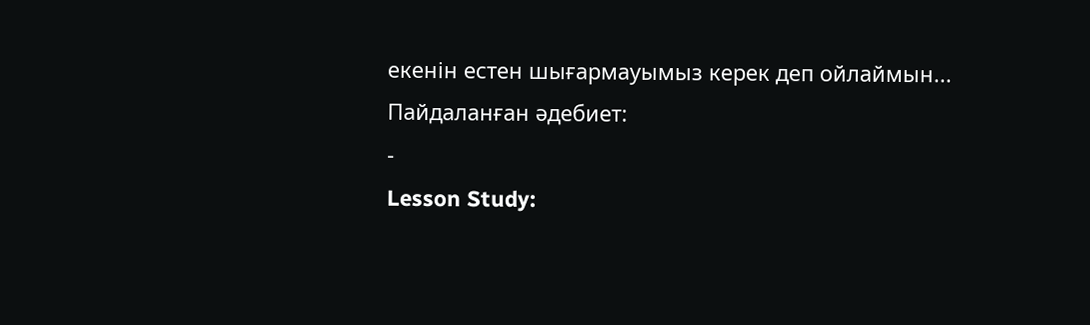екенін естен шығармауымыз керек деп ойлаймын...
Пайдаланған әдебиет:
-
Lesson Study: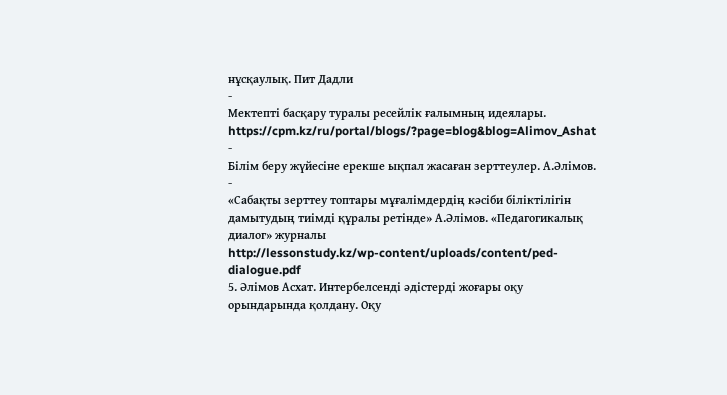нұсқаулық. Пит Дадли
-
Мектепті басқару туралы ресейлік ғалымның идеялары. https://cpm.kz/ru/portal/blogs/?page=blog&blog=Alimov_Ashat
-
Білім беру жүйесіне ерекше ықпал жасаған зерттеулер. А.Әлімов.
-
«Сабақты зерттеу топтары мұғалімдердің кәсіби біліктілігін дамытудың тиімді құралы ретінде» А.Әлімов. «Педагогикалық диалог» журналы
http://lessonstudy.kz/wp-content/uploads/content/ped-dialogue.pdf
5. Әлімов Асхат. Интербелсенді әдістерді жоғары оқу орындарында қолдану. Оқу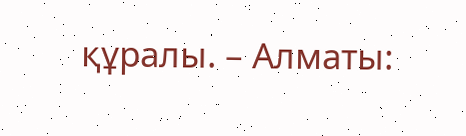құралы. – Алматы: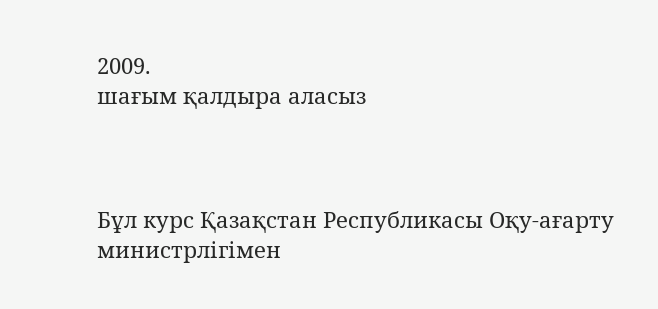2009.
шағым қалдыра аласыз



Бұл курс Қазақстан Республикасы Оқу-ағарту министрлігімен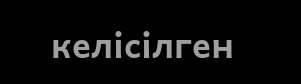келісілген